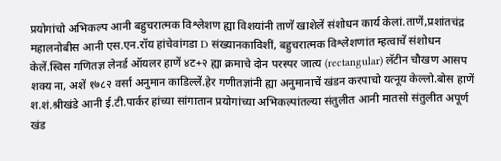प्रयोगांचो अभिकल्प आनी बहुचरात्मक विश्लेशण ह्या विशयांनी ताणें खाशेलें संशोधन कार्य केलां.ताणें,प्रशांतचंद्र महालनोबीस आनी एस.एन.रॉय हांचेवांगडा D संख्यानकाविशीं, बहुचरात्मक विश्लेशणांत म्हत्वाचें संशोधन केलें.स्विस गणितज्ञ लेनर्ड ऑयलर हाणें ४ट+२ ह्या क्रमाचे दोन परस्पर जात्य (rectangular) लॅटीन चौखण आसप शक्य ना, अशें १७८२ वर्सा अनुमान काडिल्लें.हेर गणीतज्ञांनी ह्या अनुमानाचें खंडन करपाचो यत्नूय केल्लो.बोस हाणें श.शं.श्रीखंडे आनी ई.टी.पार्कर हांच्या सांगातान प्रयोगांच्या अभिकल्पांतल्या संतुलीत आनी मातसो संतुलीत अपूर्ण खंड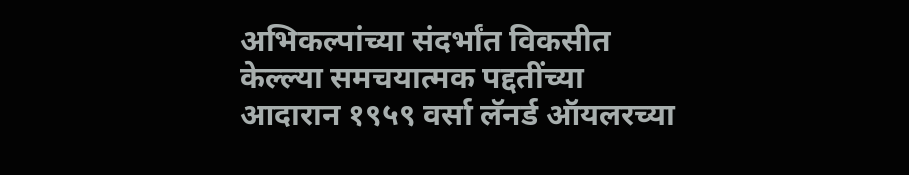अभिकल्पांच्या संदर्भांत विकसीत केल्ल्या समचयात्मक पद्दतींच्या आदारान १९५९ वर्सा लॅनर्ड ऑयलरच्या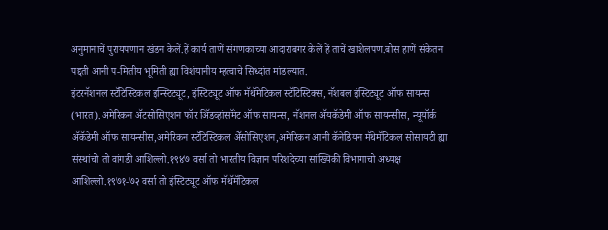अनुमानाचें पुरायपणान खंडन केलें.हें कार्य ताणें संगणकाच्या आदाराबगर केलें हें ताचें खाशेलपण.बोस हाणें संकेतन पद्दती आनी प-मितीय भूमिती ह्या विशंयानीय म्हत्वाचे सिध्दांत मांडल्यात.
इंटरनॅशनल स्टॅटिस्टिकल इन्स्टिट्यूट, इंस्टिट्यूट ऑफ मॅथॅमेटिकल स्टॅटिस्टिक्स, नॅशबल इंस्टिट्यूट ऑफ सायन्स (भारत).अमेरिकन ॲटसोसिएशन फॉर ॲिडव्हांसमॅंट ऑफ सायन्स, नॅशनल ॲयकॅडेमी ऑफ सायन्सीस, न्यूयॉर्क ॲकॅडेमी ऑफ सायन्सीस,अमेरिकन स्टॅटिस्टिकल ॲेसोसिएशन,अमेरिकन आनी कॅनेडियन मॅथेमॅटिकल सोसायटी ह्या संस्थांचो तो वांगडी आशिल्लो.१९४७ वर्सा तो भारतीय विज्ञान परिशदेच्या सांख्यिकी विभागाचो अध्यक्ष आशिल्लो.१९७१-७२ वर्सा तो इंस्टिट्यूट ऑफ मॅथॅमॅटिकल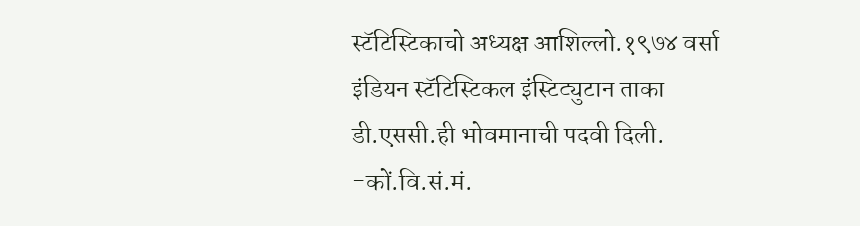स्टॅटिस्टिकाचो अध्यक्ष आशिल्लो.१९७४ वर्सा इंडियन स्टॅटिस्टिकल इंस्टिट्युटान ताका डी.एससी.ही भोवमानाची पदवी दिली.
-कों.वि.सं.मं.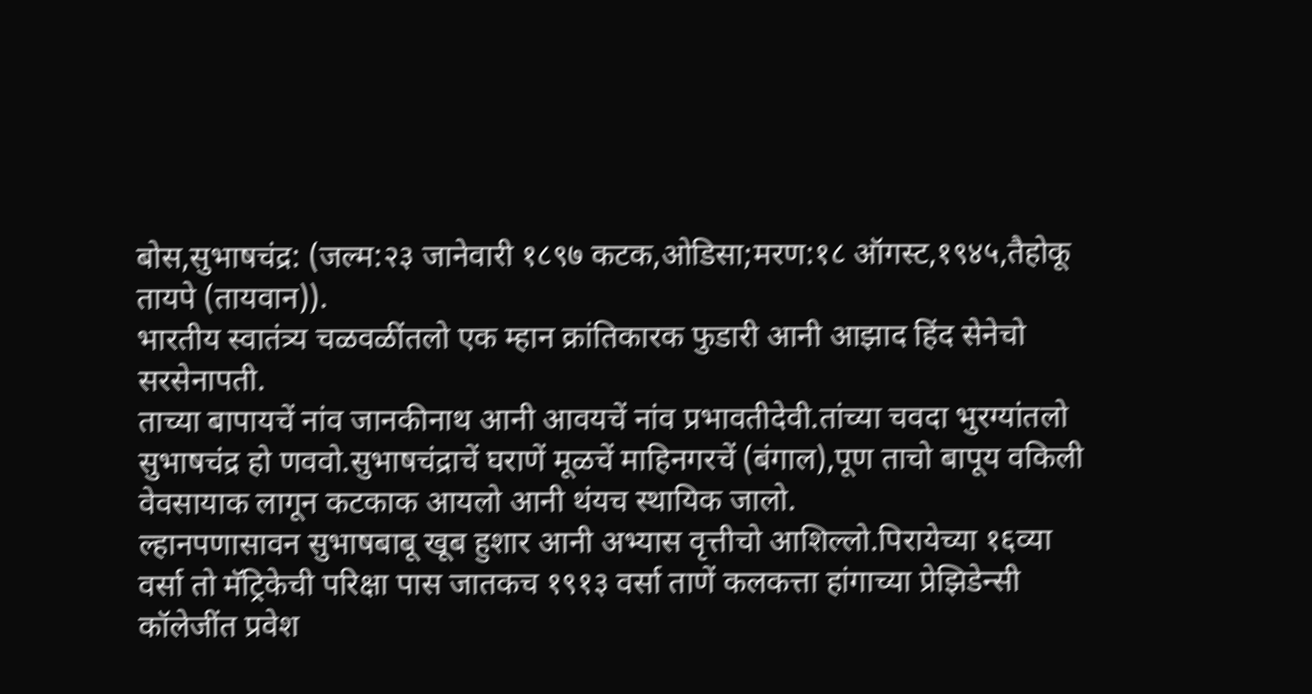बोस,सुभाषचंद्र: (जल्म:२३ जानेवारी १८९७ कटक,ओडिसा;मरण:१८ ऑगस्ट,१९४५,तैहोकू तायपे (तायवान)).
भारतीय स्वातंत्र्य चळवळींतलो एक म्हान क्रांतिकारक फुडारी आनी आझाद हिंद सेनेचो सरसेनापती.
ताच्या बापायचें नांव जानकीनाथ आनी आवयचें नांव प्रभावतीदेवी.तांच्या चवदा भुरग्यांतलो सुभाषचंद्र हो णववो.सुभाषचंद्राचें घराणें मूळचें माहिनगरचें (बंगाल),पूण ताचो बापूय वकिली वेवसायाक लागून कटकाक आयलो आनी थंयच स्थायिक जालो.
ल्हानपणासावन सुभाषबाबू खूब हुशार आनी अभ्यास वृत्तीचो आशिल्लो.पिरायेच्या १६व्या वर्सा तो मॅट्रिकेची परिक्षा पास जातकच १९१३ वर्सा ताणें कलकत्ता हांगाच्या प्रेझिडेन्सी कॉलेजींत प्रवेश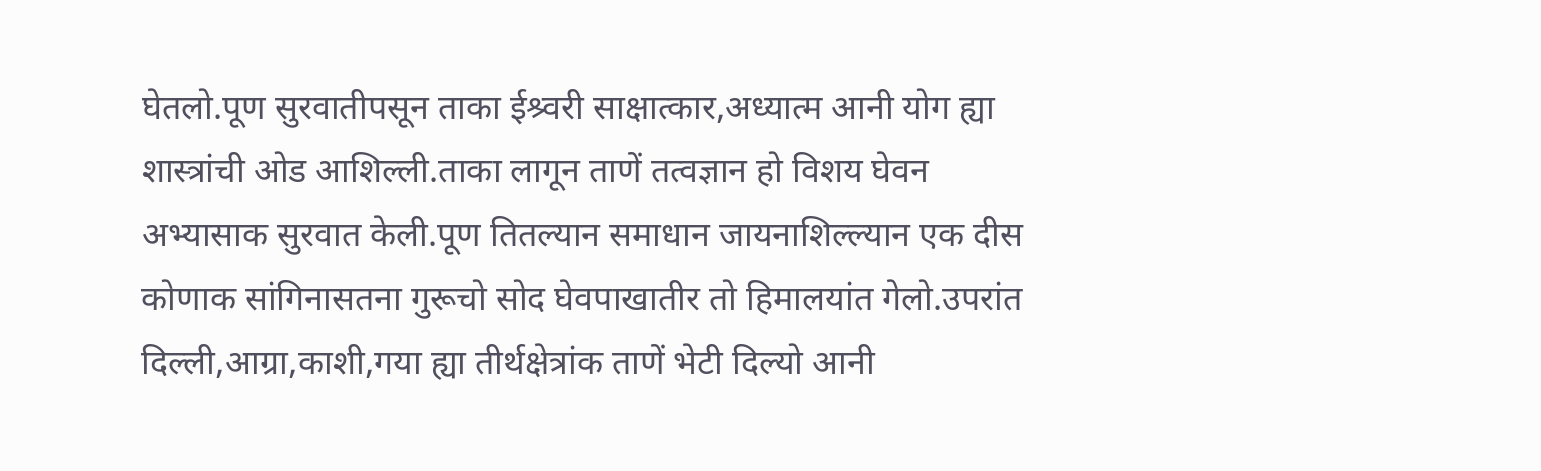घेतलो.पूण सुरवातीपसून ताका ईश्र्वरी साक्षात्कार,अध्यात्म आनी योग ह्या शास्त्रांची ओड आशिल्ली.ताका लागून ताणें तत्वज्ञान हो विशय घेवन अभ्यासाक सुरवात केली.पूण तितल्यान समाधान जायनाशिल्ल्यान एक दीस कोणाक सांगिनासतना गुरूचो सोद घेवपाखातीर तो हिमालयांत गेलो.उपरांत दिल्ली,आग्रा,काशी,गया ह्या तीर्थक्षेत्रांक ताणें भेटी दिल्यो आनी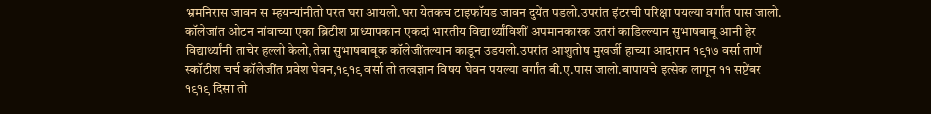भ्रमनिरास जावन स म्हयन्यांनीतो परत घरा आयलो.घरा येतकच टाइफॉयड जावन दुयेंत पडलो.उपरांत इंटरची परिक्षा पयल्या वर्गांत पास जालो.
कॉलेजांत ओटन नांवाच्या एका ब्रिटीश प्राध्यापकान एकदां भारतीय विद्यार्थ्यांविशीं अपमानकारक उतरां काडिल्ल्यान सुभाषबाबू आनी हेर विद्यार्थ्यांनी ताचेर हल्लो केलो,तेन्ना सुभाषबाबूक कॉलेजींतल्यान काडून उडयलो.उपरांत आशुतोष मुखर्जी हाच्या आदारान १९१७ वर्सा ताणें स्कॉटीश चर्च कॉलेजींत प्रवेश घेवन,१९१९ वर्सा तो तत्वज्ञान विषय घेवन पयल्या वर्गांत बी.ए.पास जालो.बापायचे इत्सेक लागून ११ सप्टेंबर १९१९ दिसा तो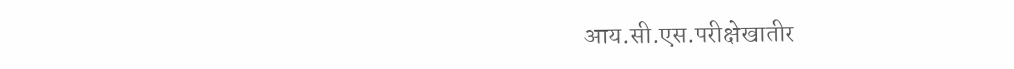आय.सी.एस.परीक्षेखातीर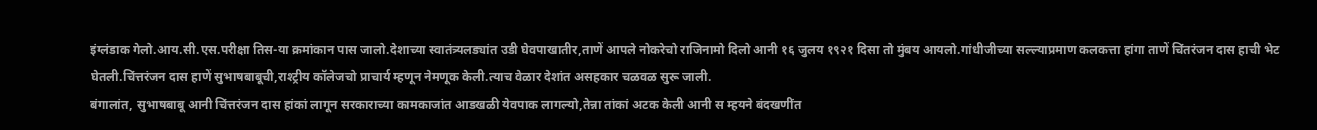इंग्लंडाक गेलो.आय.सी.एस.परीक्षा तिस-या क्रमांकान पास जालो.देशाच्या स्वातंत्र्यलड्यांत उडी घेवपाखातीर,ताणें आपले नोकरेचो राजिनामो दिलो आनी १६ जुलय १९२१ दिसा तो मुंबय आयलो.गांधीजीच्या सल्ल्याप्रमाण कलकत्ता हांगा ताणें चिंतरंजन दास हाची भेट घेतली.चिंत्तरंजन दास हाणें सुभाषबाबूची,राश्ट्रीय कॉलेजचो प्राचार्य म्हणून नेमणूक केली.त्याच वेळार देशांत असहकार चळवळ सुरू जाली.
बंगालांत, सुभाषबाबू आनी चिंत्तरंजन दास हांकां लागून सरकाराच्या कामकाजांत आडखळी येवपाक लागल्यो,तेन्ना तांकां अटक केली आनी स म्हयने बंदखणींत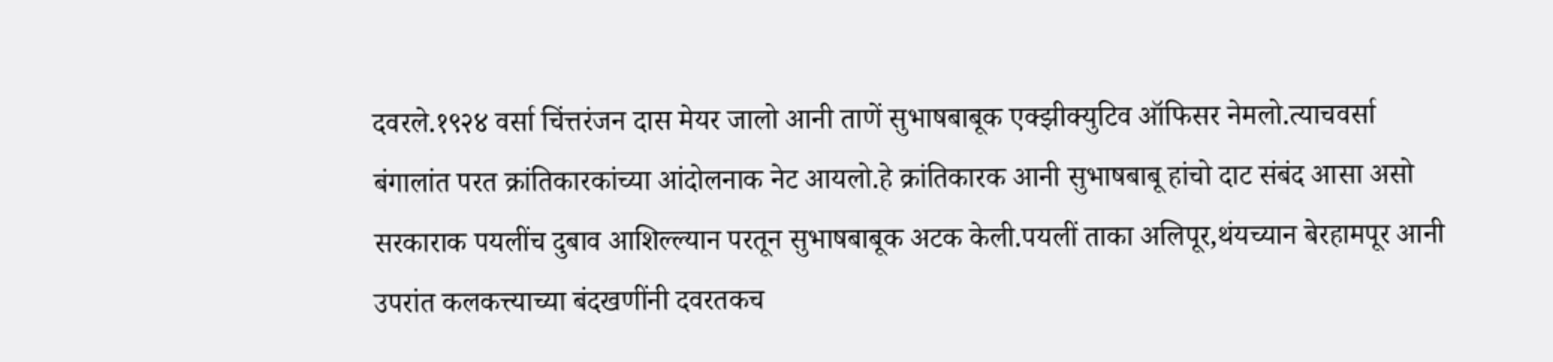दवरले.१९२४ वर्सा चिंत्तरंजन दास मेयर जालो आनी ताणें सुभाषबाबूक एक्झीक्युटिव ऑफिसर नेमलो.त्याचवर्सा बंगालांत परत क्रांतिकारकांच्या आंदोलनाक नेट आयलो.हे क्रांतिकारक आनी सुभाषबाबू हांचो दाट संबंद आसा असो सरकाराक पयलींच दुबाव आशिल्ल्यान परतून सुभाषबाबूक अटक केली.पयलीं ताका अलिपूर,थंयच्यान बेरहामपूर आनी उपरांत कलकत्त्याच्या बंदखणींनी दवरतकच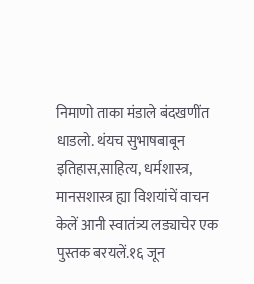निमाणो ताका मंडाले बंदखणींत धाडलो. थंयच सुभाषबाबून इतिहास,साहित्य, धर्मशास्त्र, मानसशास्त्र ह्या विशयांचें वाचन केलें आनी स्वातंत्र्य लड्याचेर एक पुस्तक बरयलें.१६ जून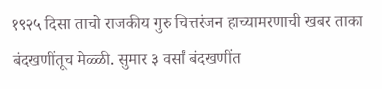१९२५ दिसा ताचो राजकीय गुरु चित्तरंजन हाच्यामरणाची खबर ताका बंदखणींतूच मेळ्ळी. सुमार ३ वर्सां बंदखणींत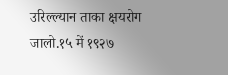उरिल्ल्यान ताका क्षयरोग जालो.१५ में १९२७